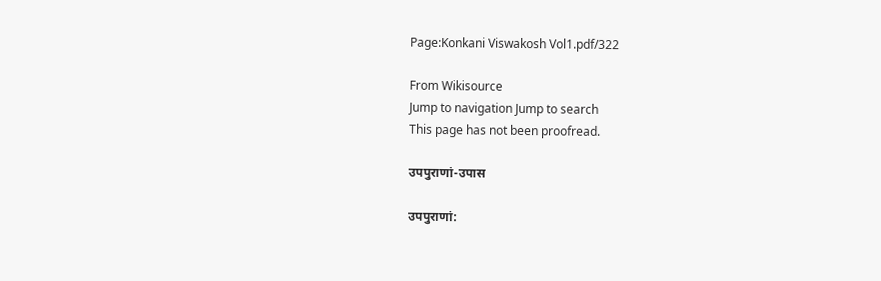Page:Konkani Viswakosh Vol1.pdf/322

From Wikisource
Jump to navigation Jump to search
This page has not been proofread.

उपपुराणां-उपास

उपपुराणां: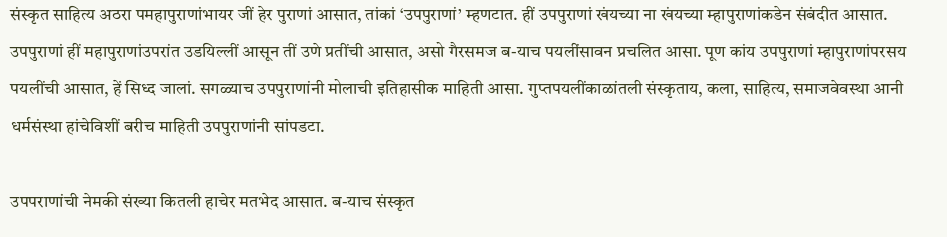संस्कृत साहित्य अठरा पमहापुराणांभायर जीं हेर पुराणां आसात, तांकां ‘उपपुराणां’ म्हणटात. हीं उपपुराणां खंयच्या ना खंयच्या म्हापुराणांकडेन संबंदीत आसात. उपपुराणां हीं महापुराणांउपरांत उडयिल्लीं आसून तीं उणे प्रतींची आसात, असो गैरसमज ब-याच पयलींसावन प्रचलित आसा. पूण कांय उपपुराणां म्हापुराणांपरसय पयलींची आसात, हें सिध्द जालां. सगळ्याच उपपुराणांनी मोलाची इतिहासीक माहिती आसा. गुप्तपयलींकाळांतली संस्कृताय, कला, साहित्य, समाजवेवस्था आनी धर्मसंस्था हांचेविशीं बरीच माहिती उपपुराणांनी सांपडटा.

उपपराणांची नेमकी संख्या कितली हाचेर मतभेद आसात. ब-याच संस्कृत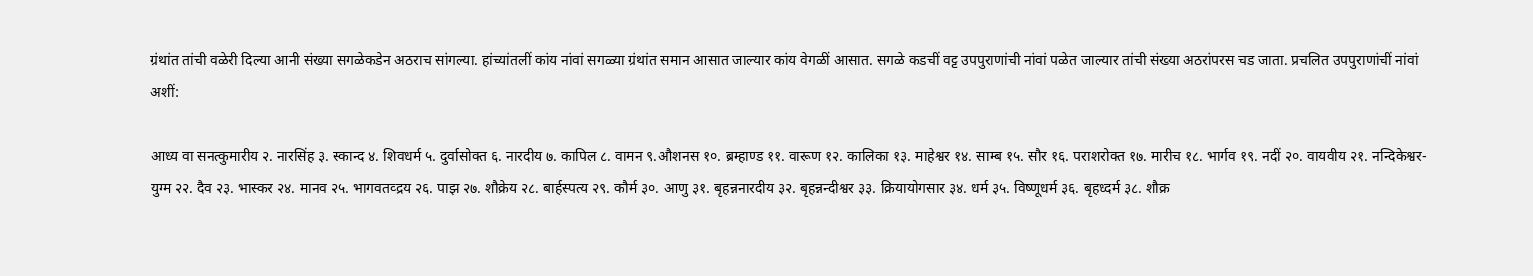ग्रंथांत तांची वळेरी दिल्या आनी संख्या सगळेकडेन अठराच सांगल्या. हांच्यांतलीं कांय नांवां सगळ्या ग्रंथांत समान आसात जाल्यार कांय वेगळीं आसात. सगळे कडचीं वट्ट उपपुराणांची नांवां पळेत जाल्यार तांची संख्या अठरांपरस चड जाता. प्रचलित उपपुराणांचीं नांवां अशीं:

आध्य वा सनत्कुमारीय २. नारसिंह ३. स्कान्द ४. शिवधर्म ५. दुर्वासोक्त ६. नारदीय ७. कापिल ८. वामन ९.औशनस १०. ब्रम्हाण्ड ११. वारूण १२. कालिका १३. माहेश्वर १४. साम्ब १५. सौर १६. पराशरोक्त १७. मारीच १८. भार्गव १९. नदीं २०. वायवीय २१. नन्दिकेश्वर-युग्म २२. दैव २३. भास्कर २४. मानव २५. भागवतव्द्रय २६. पाझ २७. शौक्रेय २८. बार्हस्पत्य २९. कौर्म ३०. आणु ३१. बृहन्ननारदीय ३२. बृहन्नन्दीश्वर ३३. क्रियायोगसार ३४. धर्म ३५. विष्णूधर्म ३६. बृहध्दर्म ३८. शौक्र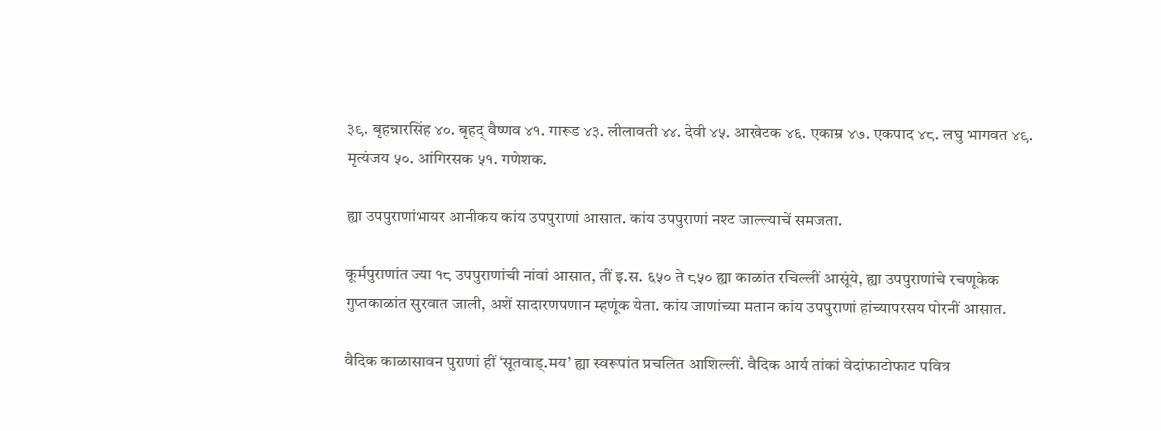३९. बृहन्नारसिंह ४०. बृहद् वैष्णव ४१. गारूड ४३. लीलावती ४४. देवी ४५. आखेटक ४६. एकाम्र ४७. एकपाद ४८. लघु भागवत ४९. मृत्यंजय ५०. आंगिरसक ५१. गणेशक.

ह्या उपपुराणांभायर आनीकय कांय उपपुराणां आसात. कांय उपपुराणां नश्ट जाल्ल्याचें समजता.

कूर्मपुराणांत ज्या १८ उपपुराणांची नांवां आसात, तीं इ.स. ६५० ते ८५० ह्या काळांत रचिल्लीं आसूंये, ह्या उपपुराणांचे रचणूकेक गुप्तकाळांत सुरवात जाली, अशें सादारणपणान म्हणूंक येता. कांय जाणांच्या मतान कांय उपपुराणां हांच्यापरसय पोरनीं आसात.

वैदिक काळासावन पुराणां हीं ‘सूतवाड्.मय’ ह्या स्वरूपांत प्रचलित आशिल्लीं. वैदिक आर्य तांकां वेदांफाटोफाट पवित्र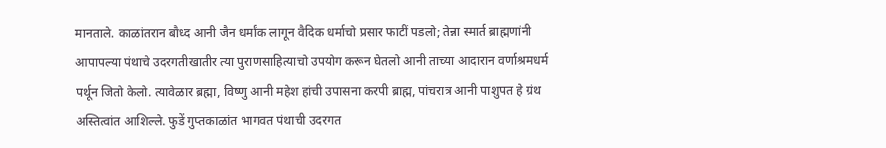मानताले. काळांतरान बौध्द आनी जैन धर्मांक लागून वैदिक धर्माचो प्रसार फाटीं पडलो; तेन्ना स्मार्त ब्राह्मणांनी आपापल्या पंथाचे उदरगतीखातीर त्या पुराणसाहित्याचो उपयोग करून घेतलो आनी ताच्या आदारान वर्णाश्रमधर्म पर्थून जितो केलो. त्यावेळार ब्रह्मा, विष्णु आनी महेश हांची उपासना करपी ब्राह्म, पांचरात्र आनी पाशुपत हे ग्रंथ अस्तित्वांत आशिल्ले. फुडें गुप्तकाळांत भागवत पंथाची उदरगत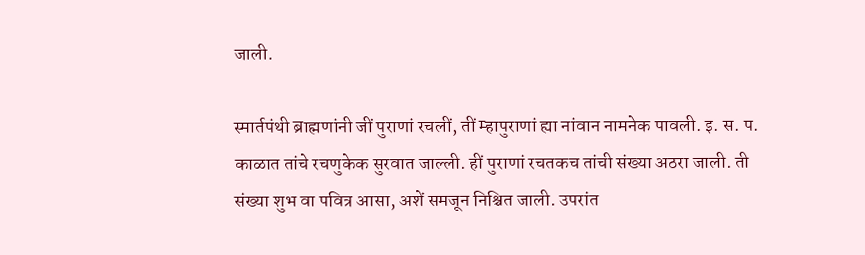जाली.

स्मार्तपंथी ब्राह्मणांनी जीं पुराणां रचलीं, तीं म्हापुराणां ह्या नांवान नामनेक पावली. इ. स. प. काळात तांचे रचणुकेक सुरवात जाल्ली. हीं पुराणां रचतकच तांची संख्या अठरा जाली. ती संख्या शुभ वा पवित्र आसा, अशें समजून निश्चित जाली. उपरांत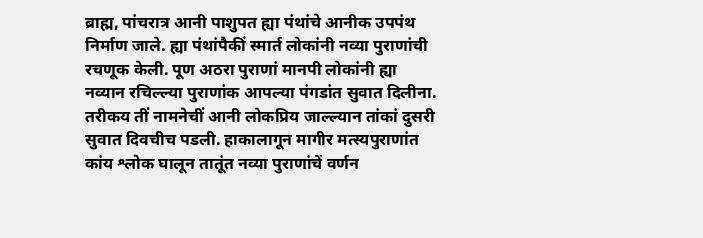ब्राह्म, पांचरात्र आनी पाशुपत ह्या पंथांचे आनीक उपपंथ निर्माण जाले. ह्या पंथांपैकीं स्मार्त लोकांनी नव्या पुराणांची रचणूक केली. पूण अठरा पुराणां मानपी लोकांनी ह्या नव्यान रचिल्ल्या पुराणांक आपल्या पंगडांत सुवात दिलीना. तरीकय तीं नामनेचीं आनी लोकप्रिय जाल्ल्यान तांकां दुसरी सुवात दिवचीच पडली. हाकालागून मागीर मत्स्यपुराणांत कांय श्लोक घालून तातूंत नव्या पुराणांचें वर्णन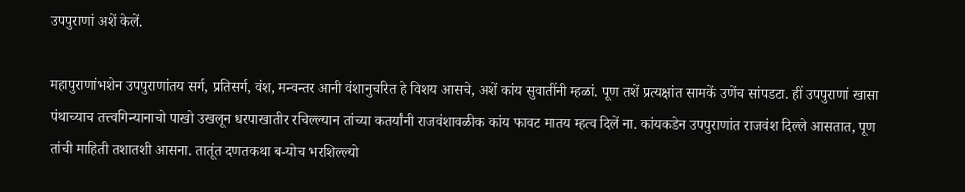उपपुराणां अशें केलें.

महापुराणांभशेन उपपुराणांतय सर्ग, प्रतिसर्ग, वंश, मन्वन्तर आनी वंशानुचरित हे विशय आसचे, अशें कांय सुवातींनी म्हळां. पूण तशें प्रत्यक्षांत सामकें उणेंच सांपडटा. हीं उपपुराणां खासा पंथाच्याच तत्त्वगिन्यानाचो पाखो उखलून धरपाखातीर रचिल्ल्यान तांच्या कतर्यांनी राजवंशावळीक कांय फावट मातय म्हत्व दिलें ना. कांयकडेन उपपुराणांत राजवंश दिल्ले आसतात, पूण तांची माहिती तशातशी आसना. तातूंत दणतकथा ब-योच भरशिल्ल्यो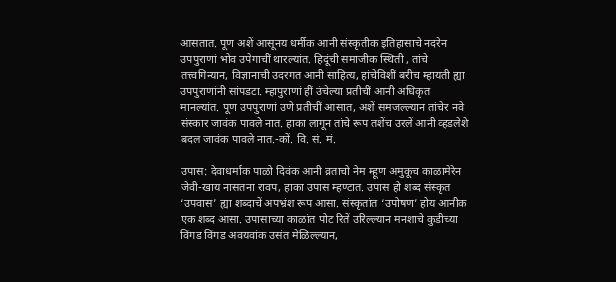आसतात. पूण अशें आसूनय धर्मीक आनी संस्कृतीक इतिहासाचे नदरेन उपपुराणां भोव उपेगाचीं थारल्यांत. हिदूंची समाजीक स्थिती , तांचे तत्त्वगिन्यान, विज्ञानाची उदरगत आनी साहित्य, हांचेविशीं बरीच म्हायती ह्या उपपुराणांनी सांपडटा. म्हापुराणां हीं उंचेल्या प्रतीचीं आनी अधिकृत मानल्यांत. पूण उपपुराणां उणे प्रतीचीं आसात, अशें समजल्ल्यान तांचेर नवे संस्कार जावंक पावले नात. हाका लागून तांचे रूप तशेंच उरलें आनी व्हडलेशे बदल जावंक पावले नात.-कों. वि. सं. मं.

उपास: देवाधर्माक पाळो दिवंक आनी व्रताचो नेम म्हूण अमुकूच काळामेरेन जेवी-खाय नासतना रावप, हाका उपास म्हण्टात. उपास हो शब्द संस्कृत ‘उपवास’ ह्या शब्दाचें अपभ्रंश रूप आसा. संस्कृतांत ‘उपोषण’ होय आनीक एक शब्द आसा. उपासाच्या काळांत पोट रितें उरिल्ल्यान मनशाचे कुडीच्या विंगड विंगड अवयवांक उसंत मेळिल्ल्यान,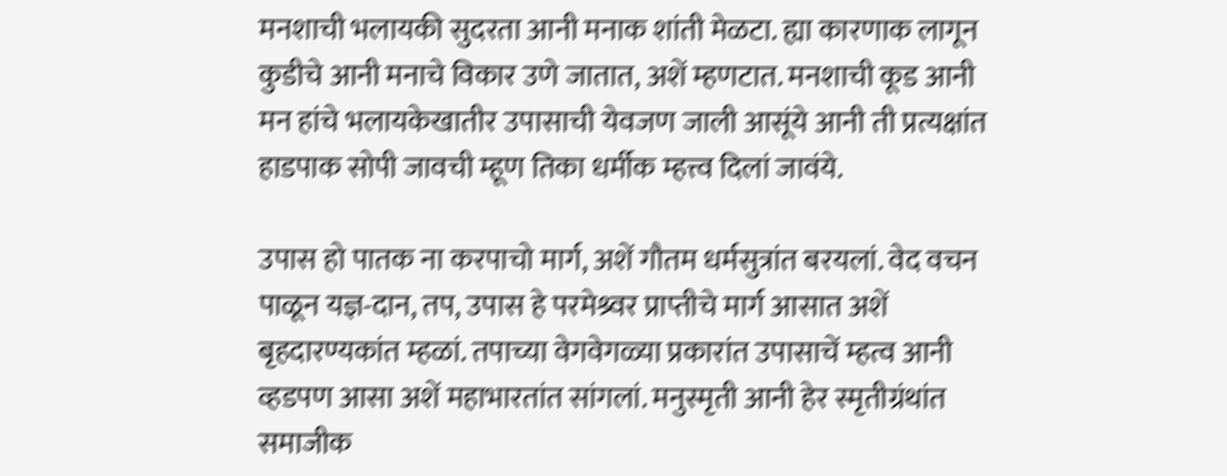मनशाची भलायकी सुदरता आनी मनाक शांती मेळटा. ह्या कारणाक लागून कुडीचे आनी मनाचे विकार उणे जातात, अशें म्हणटात. मनशाची कूड आनी मन हांचे भलायकेखातीर उपासाची येवजण जाली आसूंये आनी ती प्रत्यक्षांत हाडपाक सोपी जावची म्हूण तिका धर्मीक म्हत्त्व दिलां जावंये.

उपास हो पातक ना करपाचो मार्ग, अशें गौतम धर्मसुत्रांत बरयलां. वेद वचन पाळून यज्ञ-दान, तप, उपास हे परमेश्र्वर प्राप्तीचे मार्ग आसात अशें बृहदारण्यकांत म्हळां. तपाच्या वेगवेगळ्या प्रकारांत उपासाचें म्हत्व आनी व्हडपण आसा अशें महाभारतांत सांगलां. मनुस्मृती आनी हेर स्मृतीग्रंथांत समाजीक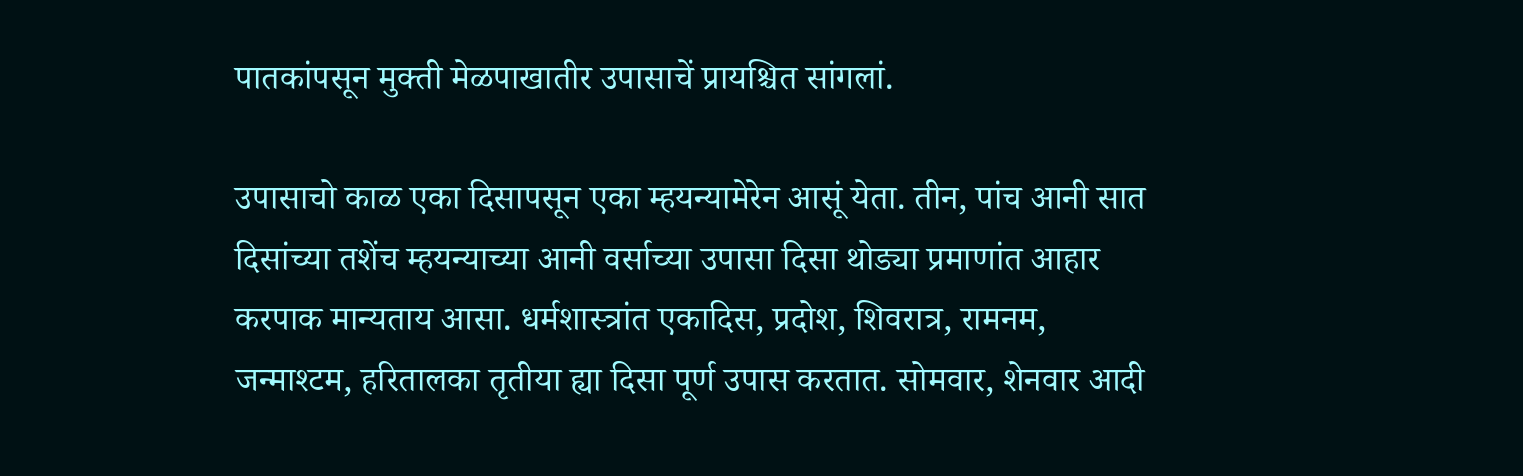पातकांपसून मुक्ती मेळपाखातीर उपासाचें प्रायश्चित सांगलां.

उपासाचो काळ एका दिसापसून एका म्हयन्यामेरेन आसूं येता. तीन, पांच आनी सात दिसांच्या तशेंच म्हयन्याच्या आनी वर्साच्या उपासा दिसा थोड्या प्रमाणांत आहार करपाक मान्यताय आसा. धर्मशास्त्रांत एकादिस, प्रदोश, शिवरात्र, रामनम, जन्माश्टम, हरितालका तृतीया ह्या दिसा पूर्ण उपास करतात. सोमवार, शेनवार आदी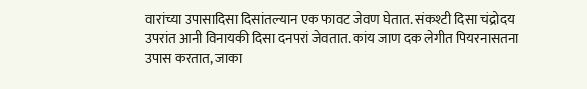वारांच्या उपासादिसा दिसांतल्यान एक फावट जेवण घेतात. संकश्टी दिसा चंद्रोदय उपरांत आनी विनायकी दिसा दनपरां जेवतात. कांय जाण दक लेगीत पियरनासतना उपास करतात, जाका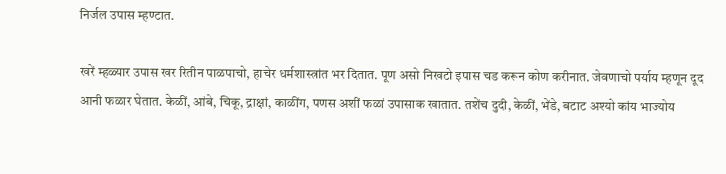निर्जल उपास म्हण्टात.

खरें म्हळ्यार उपास खर रितीन पाळपाचो, हाचेर धर्मशास्त्रांत भर दितात. पूण असो निखटो इपास चड करून कोण करीनात. जेवणाचो पर्याय म्हणून दूद आनी फळार घेतात. केळीं, आंबे, चिकू, द्राक्षां, काळींग, पणस अशीं फळां उपासाक खातात. तशेंच दुदी, केळीं, भेंडे, बटाट अश्यो कांय भाज्योय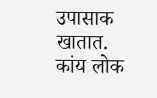उपासाक खातात. कांय लोक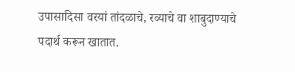उपासादिसा वरयां तांदळाचे, रव्याचे वा शाबुदाण्याचे पदार्थ करून खातात.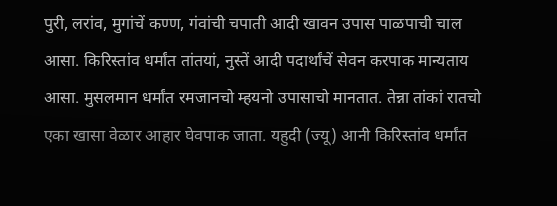पुरी, लरांव, मुगांचें कण्ण, गंवांची चपाती आदी खावन उपास पाळपाची चाल आसा. किरिस्तांव धर्मांत तांतयां, नुस्तें आदी पदार्थांचें सेवन करपाक मान्यताय आसा. मुसलमान धर्मांत रमजानचो म्हयनो उपासाचो मानतात. तेन्ना तांकां रातचो एका खासा वेळार आहार घेवपाक जाता. यहुदी (ज्यू) आनी किरिस्तांव धर्मांत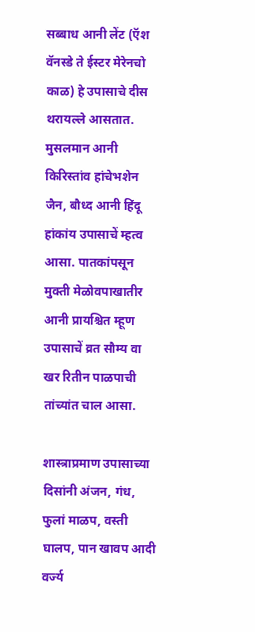सब्बाध आनी लेंट (ऍश वॅनस्डे ते ईस्टर मेरेनचो काळ) हे उपासाचे दीस थरायल्ले आसतात. मुसलमान आनी किरिस्तांव हांचेभशेन जैन, बौध्द आनी हिंदू हांकांय उपासाचें म्हत्व आसा. पातकांपसून मुक्ती मेळोवपाखातीर आनी प्रायश्चित म्हूण उपासाचें व्रत सौम्य वा खर रितीन पाळपाची तांच्यांत चाल आसा.

शास्त्राप्रमाण उपासाच्या दिसांनी अंजन, गंध, फुलां माळप, वस्ती घालप, पान खावप आदी वर्ज्य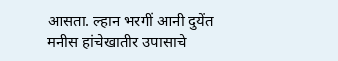आसता. ल्हान भरगीं आनी दुयेंत मनीस हांचेखातीर उपासाचे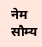नेम सौम्य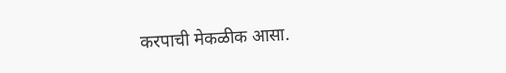करपाची मेकळीक आसा.